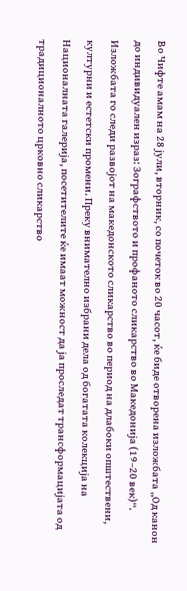Во Чифте амам на 28 јули, вторник, со почеток во 20 часот, ќе биде отворена изложбата „Од канон до индивидуален израз: Зографството и профаното сликарство во Македонија (19–20 век)“.
Изложбата го следи развојот на македонското сликарство во период на длабоки општествени, културни и естетски промени. Преку внимателно избрани дела од богатата колекција на Националната галерија, посетителите ќе имаат можност да ја проследат трансформацијата од традиционалното црковно сликарство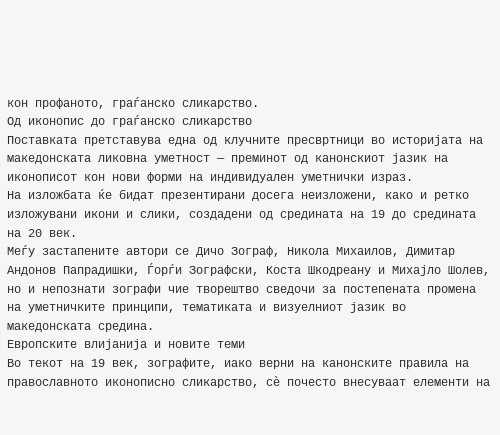кон профаното, граѓанско сликарство.
Од иконопис до граѓанско сликарство
Поставката претставува една од клучните пресвртници во историјата на македонската ликовна уметност — преминот од канонскиот јазик на иконописот кон нови форми на индивидуален уметнички израз.
На изложбата ќе бидат презентирани досега неизложени, како и ретко изложувани икони и слики, создадени од средината на 19 до средината на 20 век.
Меѓу застапените автори се Дичо Зограф, Никола Михаилов, Димитар Андонов Папрадишки, Ѓорѓи Зографски, Коста Шкодреану и Михајло Шолев, но и непознати зографи чие творештво сведочи за постепената промена на уметничките принципи, тематиката и визуелниот јазик во македонската средина.
Европските влијанија и новите теми
Во текот на 19 век, зографите, иако верни на канонските правила на православното иконописно сликарство, сè почесто внесуваат елементи на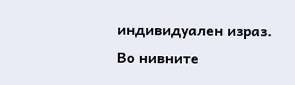индивидуален израз.
Во нивните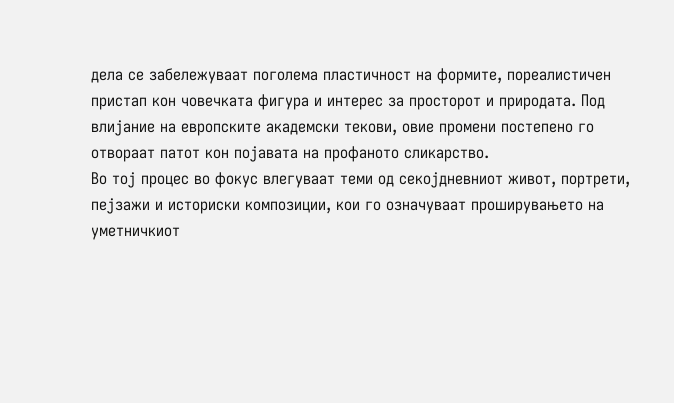дела се забележуваат поголема пластичност на формите, пореалистичен пристап кон човечката фигура и интерес за просторот и природата. Под влијание на европските академски текови, овие промени постепено го отвораат патот кон појавата на профаното сликарство.
Во тој процес во фокус влегуваат теми од секојдневниот живот, портрети, пејзажи и историски композиции, кои го означуваат проширувањето на уметничкиот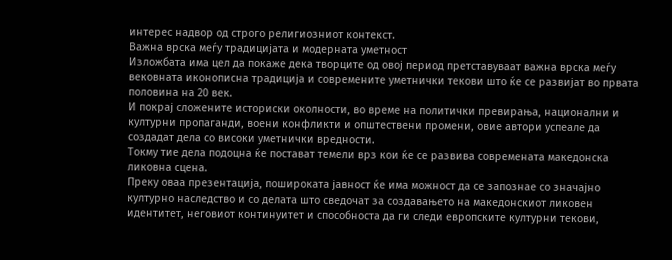интерес надвор од строго религиозниот контекст.
Важна врска меѓу традицијата и модерната уметност
Изложбата има цел да покаже дека творците од овој период претставуваат важна врска меѓу вековната иконописна традиција и современите уметнички текови што ќе се развијат во првата половина на 20 век.
И покрај сложените историски околности, во време на политички превирања, национални и културни пропаганди, воени конфликти и општествени промени, овие автори успеале да создадат дела со високи уметнички вредности.
Токму тие дела подоцна ќе постават темели врз кои ќе се развива современата македонска ликовна сцена.
Преку оваа презентација, пошироката јавност ќе има можност да се запознае со значајно културно наследство и со делата што сведочат за создавањето на македонскиот ликовен идентитет, неговиот континуитет и способноста да ги следи европските културни текови,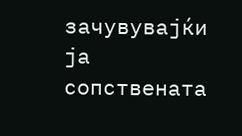зачувувајќи ја сопствената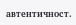автентичност.